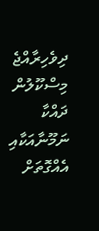ދިވެހިރާއްޖެ
މިސްކޫލުން ދައްކާ ނަމޫނާއަކާއި އެއްގޮތަށް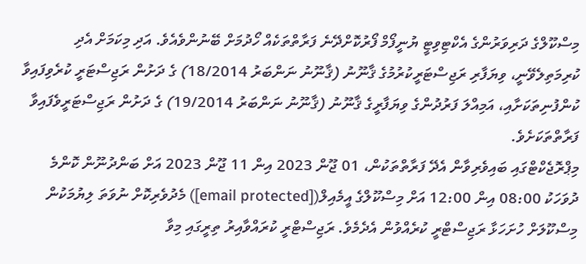މިސްކޫލްގެ ދަރިވަރުންގެ އެކްޓިވިޓީ ޔުނީފޯމް ފޯރުކޮށްދޭނެ ފަރާތްތަކެއް ހޯދުމަށް ބޭނުންވެއެވެ. އަދި މިކަމަށް އެދި ކުރިމަތިލެވޭނީ، ވިޔަފާރި ރަޖިސްޓަރީކުރުމުގެ ޤާނޫނު (ޤާނޫނު ނަންބަރު 18/2014) ގެ ދަށުން ރަޖިސްޓަރީ ކުރެވިފައިވާ ކުންފުނިތަކަށާއި، އަމިއްލަ ފަރުދުންގެ ވިޔަފާރީގެ ޤާނޫނު (ޤާނޫނު ނަންބަރު 19/2014) ގެ ދަށުން ރަޖިސްޓަރީވެފައިވާ ފަރާތްތަކަށެވެ.
މިޕްރޮޖެކްޓްގައި ބައިވެރިވާން އެދޭ ފަރާތްތަކުން، 01 ޖޫން 2023 އިން 11 ޖޫން 2023 އަށް ބަންދުނޫން ކޮންމެ ދުވަހަކު 08:00 އިން 12:00 އަށް މިސްކޫލްގެ އީމެއިލް([email protected]) މެދުވެރިކޮށް ނުވަތަ ލިޔުމަކުން މިސްކޫލަށް ހުށަހަޅާ ރަޖިސްޓްރީ ކުރެއްވުން އެދެމެވެ. ރަޖިސްޓްރީ ކުރައްވާއިރު ތިރީގައި މިވާ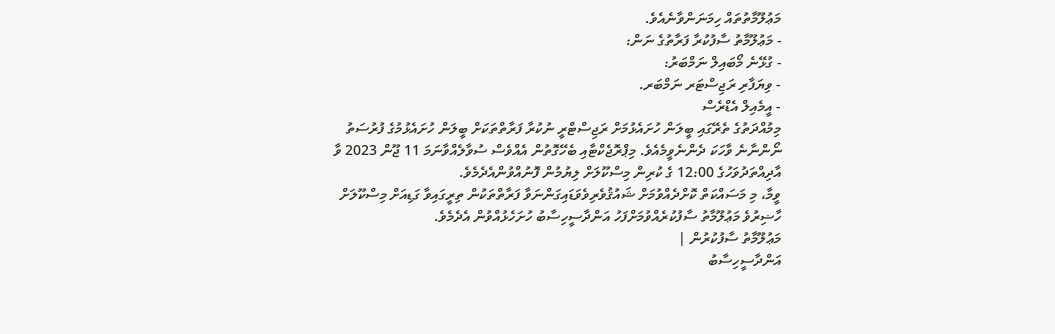މަޢުލޫމާތުތައް ހިމަނަންވާނެއެވެ.
- މަޢުލޫމާތު ސާފުކުރާ ފަރާތުގެ ނަން:
- ގުޅޭނެ މޯބައިލް ނަމްބަރު:
- ވިޔަފާރި ރަޖިސްޓަރ ނަމްބަރ.
- އީމެއިލް އެޑްރެސް
މިމުއްދަތުގެ ތެރޭގައި ބީލަން ހުށައެޅުމަށް ރަޖިސްޓްރީ ނުކުރާ ފަރާތްތަކަށް ބީލަން ހުށައެޅުމުގެ ފުރުސަތު ނޯންނާނެ ވާހަކަ ދެންނެވީމެއެވެ. މިޕްރޮޖެކްޓާއި ބެހޭގޮތުން އެއްވެސް ސުވާލެއްވާނަމަ 11 ޖޫން 2023 ވާ އާދިއްތަދުވަހުގެ 12:00 ގެ ކުރިން މިސްކޫލަށް ލިޔުމުން ފޮނުއްވުންއެދެމެވެ.
ވީމާ، މި މަސައްކަތް ކޮށްދެއްވުމަށް ޝައުޤުވެރިވެވަޑައިގަންނަވާ ފަރާތްތަކުން ތިރީގައިވާ ގަޑިއަށް މިސްކޫލަށް ހާޟިރުވެ މަޢުލޫމާތު ސާފުކުރެއްވުމަށްފަހު އަންދާސީހިސާބު ހުށަހެޅުއްވުން އެދެމެވެ.
މަޢުލޫމާތު ސާފުކުރުން |
އަންދާސީހިސާބު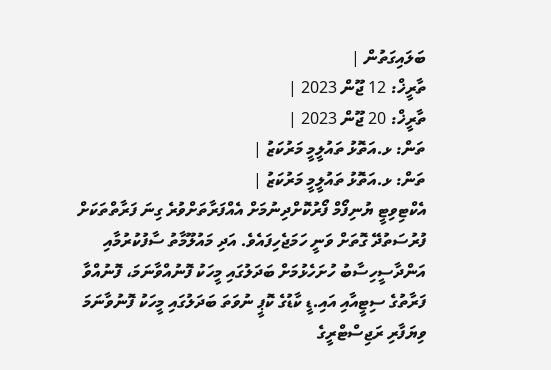ބަލައިގަތުން |
ތާރީޚް: 12 ޖޫން 2023 |
ތާރީޚް: 20 ޖޫން 2023 |
ތަން: ޅ.އަތޮޅު ތައުލީމީ މަރުކަޒު |
ތަން: ޅ.އަތޮޅު ތައުލީމީ މަރުކަޒު |
އެކްޓިވިޓީ ޔުނިފޯމް ފޯރުކޮށްދިނުމަށް އެއްފަރާތަށްވުރެ ގިނަ ފަރާތްތަކަށް ފުރުސަތުދޭ ގޮތަށް ވަނީ ހަމަޖެހިފައެވެ. އަދި މައުލޫމާތު ސާފުކުރުމާއި އަންދާސީހިސާބު ހުށަހެޅުމަށް ބަދަލުގައި މީހަކު ފޮނުއްވާނަމަ، ފޮނުއްވާ ފަރާތުގެ ސިޓީއާއި އައި.ޑީ ކާޑުގެ ކޮޕީ ނުވަތަ ބަދަލުގައި މީހަކު ފޮނުވާނަމަ ވިޔަފާރި ރަޖިސްޓްރީގެ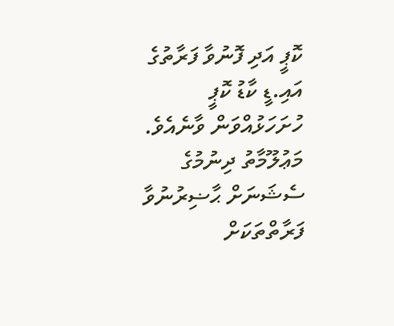ކޮޕީ އަދި ފޮނުވާ ފަރާތުގެ އައި.ޑީ ކާޑު ކޮޕީ ހުށަހަޅުއްވަން ވާނެއެވެ. މަޢުލޫމާތު ދިނުމުގެ ސެޝަނަށް ޙާޟިރުނުވާ ފަރާތްތަކަށް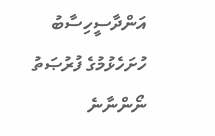އަންދާސީހިސާބު ހުށަހެޅުމުގެ ފުރުޞަތު ނޯންނާނެ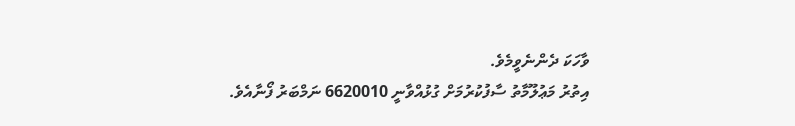ވާހަކަ ދެންނެވީމެވެ.
އިތުރު މަޢުލޫމާތު ސާފުކުރުމަށް ގުޅުއްވާނީ 6620010 ނަމްބަރު ފޯނާއެވެ.